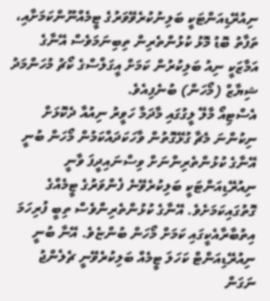ނިއުރޭޑިއަންޓަކީ ބަލިނުކުރެވޭވަރުގެ ޓީމެއްނޫންކަމަށާއި، ތަފާތު ބޮޑު މޮޅު ކުޅުންތެރިން ތިބިނަމަވެސް އޭނާގެ އަމާޒަކީ ނިއު ބަލިކުރުން ކަމަށް އީގަލްސްގެ ކޯޗު މުހަންމަދު ޝިޔާޒް (މޯހަން) ބުނެފިއެވެ.
އެސްޓިއޯ މާލޭ ލީގުގައި މާދަމާ ހަވީރު ނިއުއާ ދެކޮޅަށް ނިކުންނަ މެޗާ ގުޅޭގޮތުން ވާހަކަދައްކަމުން މޯހަން ބުނީ އޭނާގެ ކުޅުންތެރިންނަށް ވިސްނައިދީފަ ވާނީ ނިއުރޭޑިއަންޓަކީ ބަލިކުރެވޭނެ ފެންވަރުގެ ޓީމެއްގެ ގޮތުގައިކަމަށެވެ. އޭނާގެ ކުޅުންތެރިންވެސް ތިބީ ފުރިހަމަ އިތުބާރާއެކީގައި ކަމަށް މޯހަން ބުންޏެވެ. އޭނާ ބުނީ ނިއުރޭޑިއަންޓް ކަހަލަ ޓީމެއް ބަލިކުރެވޭނީ ޗެލެންޖު ނަގަން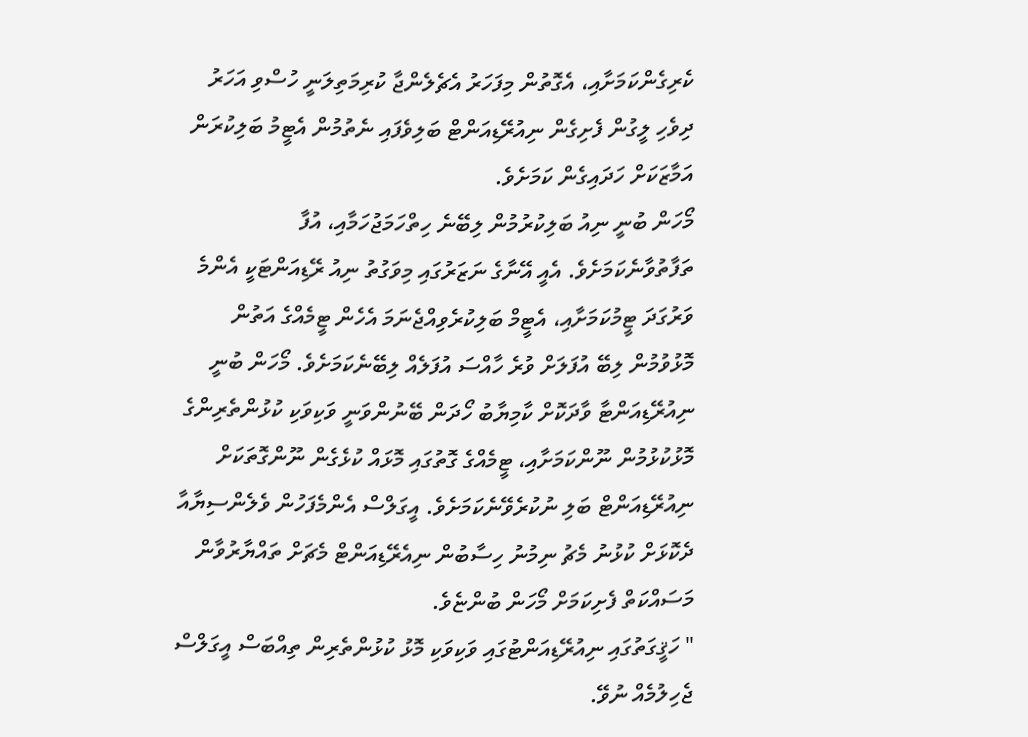ކެރިގެންކަމަށާއި، އެގޮތުން މިފަހަރު އެޗެލެންޖާ ކުރިމަތިލަނީ ހުސްވި އަހަރު ދިވެހި ލީގުން ފެށިގެން ނިއުރޭޑިއަންޓް ބަލިވެފައި ނެތުމުން އެޓީމު ބަލިކުރަން އަމާޒަކަށް ހަދައިގެން ކަމަށެވެ.
މޯހަން ބުނީ ނިއު ބަލިކުރުމުން ލިބޭނެ ހިތްހަމަޖުހަމާއި، އުފާ ތަފާތުވާނެކަމަށެވެ. އެއީ އޭނާގެ ނަޒަރުގައި މިވަގުތު ނިއު ރޭޑިއަންޓަކީ އެންމެ ވަރުގަދަ ޓީމުކަމަށާއި، އެޓީމް ބަލިކުރެވިއްޖެނަމަ އެހެން ޓީމެއްގެ އަތުން މޮޅުވުމުން ލިބޭ އުފަލަށް ވުރެ ހާއްސަ އުފަލެއް ލިބޭނެކަމަށެވެ. މޯހަން ބުނީ ނިއުރޭޑިއަންޓާ ވާދަކޮށް ކާމިޔާބު ހޯދަން ބޭނުންވަނީ ވަކިވަކި ކުޅުންތެރިންގެ މޮޅުކުޅުމުން ނޫންކަމަށާއި، ޓީމެއްގެ ގޮތުގައި މޮޅައް ކުޅެގެން ނޫންގޮތަކަށް ނިއުރޭޑިއަންޓް ބަލި ނުކުރެވޭނެކަމަށެވެ. އީގަލްސް އެންމެފަހުން ވެލެންސިޔާއާ ދެކޮޅަށް ކުޅުނު މެޗު ނިމުނު ހިސާބުން ނިއެރޭޑިއަންޓް މެޗަށް ތައްޔާރުވާން މަސައްކަތް ފެށިކަމަށް މޯހަން ބުންޏެވެ.
" ހަޤީގަތުގައި ނިއުރޭޑިއަންޓުގައި ވަކިވަކި މޮޅު ކުޅުންތެރިން ތިއްބަސް އީގަލްސް ޖެހިލުމެއް ނުވޭ.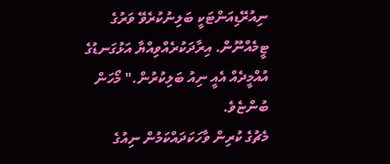ނިއުރޭޑިއަންޓަކީ ބަލިނުކުރެވޭ ވަރުގެ ޓީމެއްނޫން. އިރާދަކުރެއްވިއްޔާ އަޅުގަނޑުގެ އުއްމީދެއް އެއީ ނިއު ބަލިކުރުން." މޯހަން ބުންޏެވެ.
މެޗުގެ ކުރިން ވާހަކަދައްކަމުން ނިއުގެ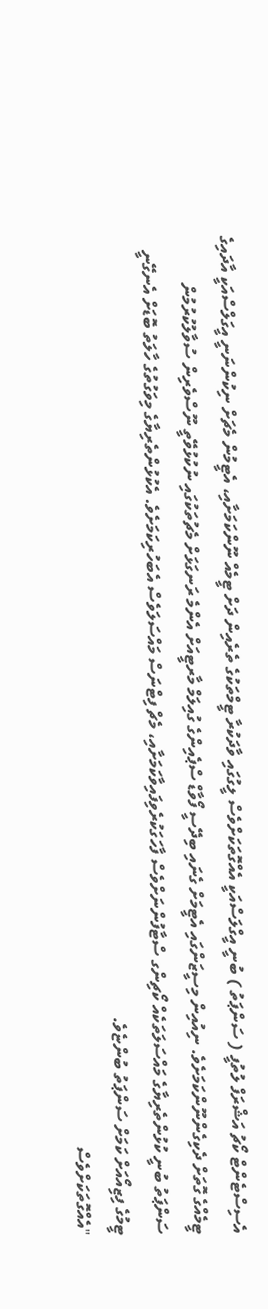އެސިސްޓެންޓް ކޯޗު އަޝްރަފް ލުތުފީ ( ސަންޕަތު ) ބުނީ އީގްލަސްއަކީ އެއްގޮތަކަށްވެސް ލީގުގައި ވާދަކުރާ ޓީމްތަކުގެ ތެރެއިން ދަށް ޓީމެއް ނޫންކަމަށާއި، އެޓީމުން މެޗަށް ނިކުންނަނީ އީގަލްސްއަކީ އާދައިގެ ޓީމެއްގެ ގޮތަށް ދެކިގެންނޫންކަމަށެވެ. ނިއުއިން މިސީޒަންގައި އެޓީމަށް ގެނައި ބިދޭސީ ފޯވާޑް ސްޕެއިންގެ ގުއިލަމް މާރޓީއަށް އެންމެ ރަނގަޅަށް މެޗުތަކުގައި ނުކުޅުވޭތީ ނޫސްވެރިން ސުވާލުކުރުމުން ސަންޕަތު ބުނީ ކުޅުންތެރިޔާގެ މައްސަލަތަކެއް ކޯޗިންގ ސްޓާފުންނަށްވެސް ފާހަގަކުރެވިފައިވާކަމަށާއި، މެޗް ފިޓްނަސް މައްސަލަވެސް އެބަހުރިކަމަށެވެ. އެކުޅުންތެރިޔާގެ މިވަގުތުގެ ހާލަތު ބޮޑަށް އެނގޭނީ ޓީމުގެ ފިޒިއޯއަށް ކަމަށް ސަންޕަތު ބުންޏެވެ.
"އެއްގޮތަކަށްވެސް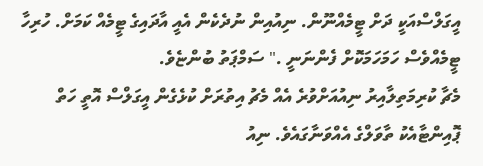އީގަލްސްއަކީ ދަށް ޓީމެއްނޫން. ނިއުއިން ނުދެކެން އެއީ އާދައިގެ ޓީމެއް ކަމަށް. ހުރިހާ ޓީމެއްވެސް ހަމަހަމަކޮށް ފެންނަނީ ." ސަމްޕަތު ބުންޏެވެ.
މެޗާ ކުރިމަތިލާއިރު ނިއުއަށްވުރެ އެއް މެޗު އިތުރަށް ކުޅެގެން އީގަލްސް އޮތީ ހަތް ޕޮއިންޓާއެކު ތާވަލްގެ އެއްވަނާގައެވެ. ނިއު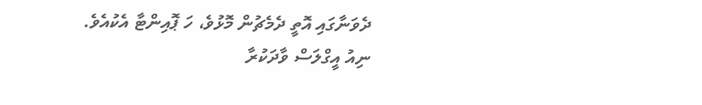ދެވަނާގައި އޮތީ ދެމެޗުން މޮޅުވެ، ހަ ޕޮއިންޓާ އެކުއެވެ.
ނިއު އީގްލަސް ވާދަކުރާ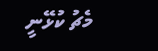މެޗު ކުޅޭނީ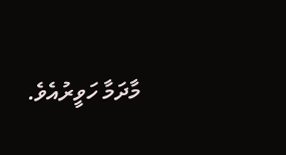މާދަމާ ހަވީރުއެވެ.